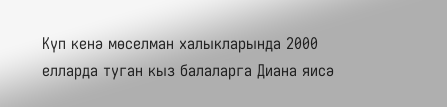Күп кенә мөселман халыкларында 2000 елларда туган кыз балаларга Диана яисә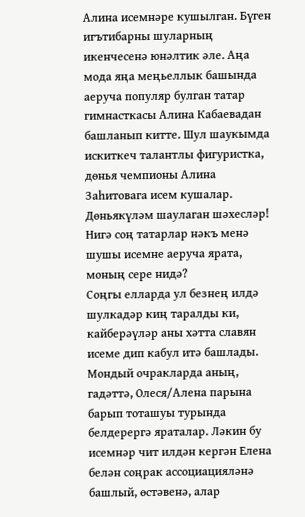Алина исемнәре кушылган. Бүген игътибарны шуларның икенчесенә юнәлтик әле. Аңа мода яңа меңьеллык башында аеруча популяр булган татар гимнасткасы Алина Кабаевадан башланып китте. Шул шаукымда искиткеч талантлы фигуристка, дөнья чемпионы Алина Заһитовага исем кушалар. Дөньякүләм шаулаган шәхесләр! Нигә соң татарлар нәкъ менә шушы исемне аеруча ярата, моның сере нидә?
Соңгы елларда ул безнең илдә шулкадәр киң таралды ки, кайберәүләр аны хәтта славян исеме дип кабул итә башлады. Мондый очракларда аның, гадәттә, Олеся/Алена парына барып тоташуы турында белдерергә яраталар. Ләкин бу исемнәр чит илдән кергән Елена белән соңрак ассоциацияләнә башлый, өстәвенә, алар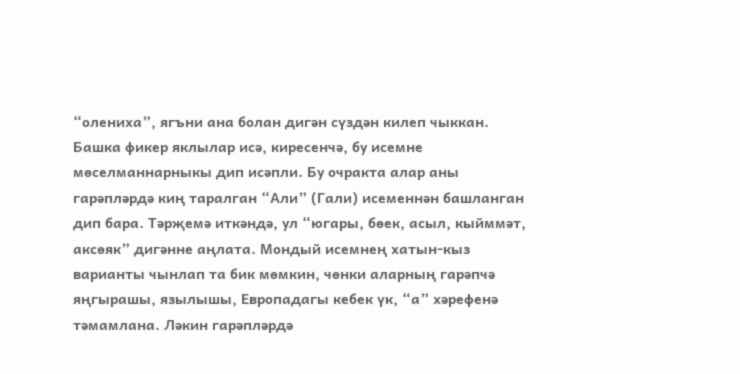“олениха”, ягъни ана болан дигән сүздән килеп чыккан.
Башка фикер яклылар исә, киресенчә, бу исемне мөселманнарныкы дип исәпли. Бу очракта алар аны гарәпләрдә киң таралган “Али” (Гали) исеменнән башланган дип бара. Тәрҗемә иткәндә, ул “югары, бөек, асыл, кыйммәт, аксөяк” дигәнне аңлата. Мондый исемнең хатын-кыз варианты чынлап та бик мөмкин, чөнки аларның гарәпчә яңгырашы, язылышы, Европадагы кебек үк, “а” хәрефенә тәмамлана. Ләкин гарәпләрдә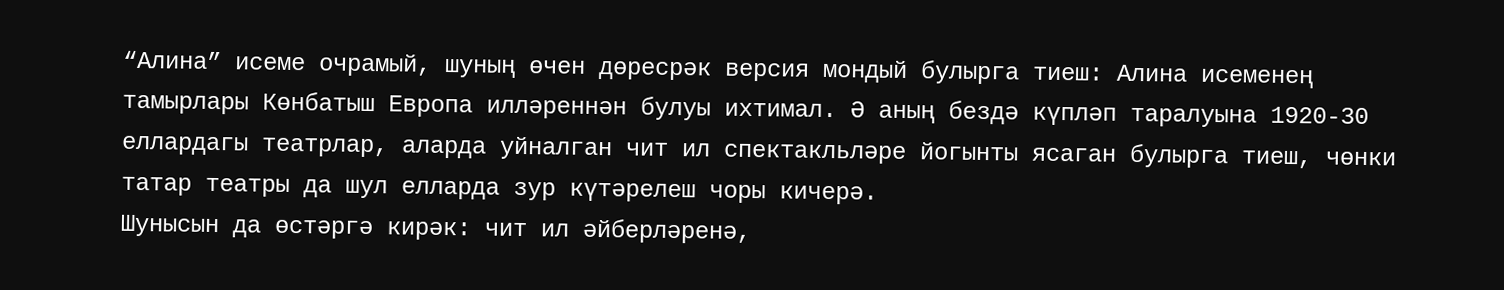“Алина” исеме очрамый, шуның өчен дөресрәк версия мондый булырга тиеш: Алина исеменең тамырлары Көнбатыш Европа илләреннән булуы ихтимал. Ә аның бездә күпләп таралуына 1920-30 еллардагы театрлар, аларда уйналган чит ил спектакльләре йогынты ясаган булырга тиеш, чөнки татар театры да шул елларда зур күтәрелеш чоры кичерә.
Шунысын да өстәргә кирәк: чит ил әйберләренә,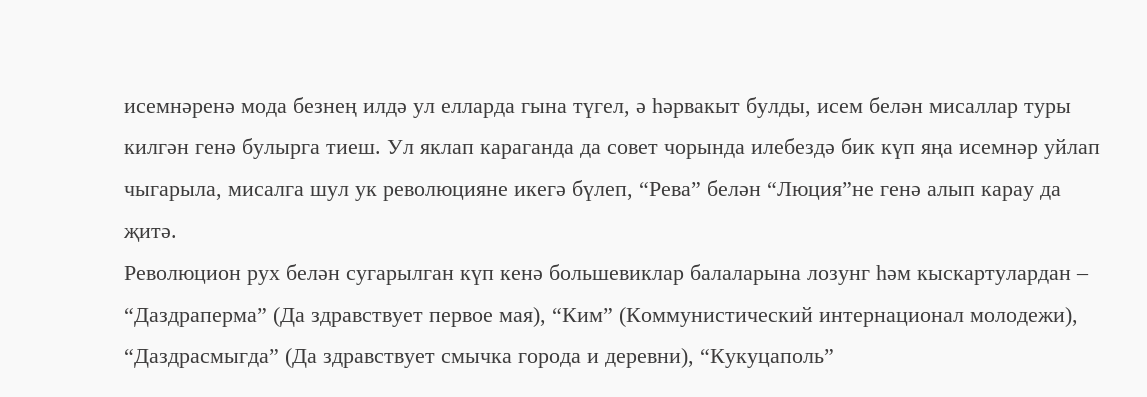исемнәренә мода безнең илдә ул елларда гына түгел, ә һәрвакыт булды, исем белән мисаллар туры килгән генә булырга тиеш. Ул яклап караганда да совет чорында илебездә бик күп яңа исемнәр уйлап чыгарыла, мисалга шул ук революцияне икегә бүлеп, “Рева” белән “Люция”не генә алып карау да җитә.
Революцион рух белән сугарылган күп кенә большевиклар балаларына лозунг һәм кыскартулардан – “Даздраперма” (Да здравствует первое мая), “Ким” (Коммунистический интернационал молодежи), “Даздрасмыгда” (Да здравствует смычка города и деревни), “Кукуцаполь”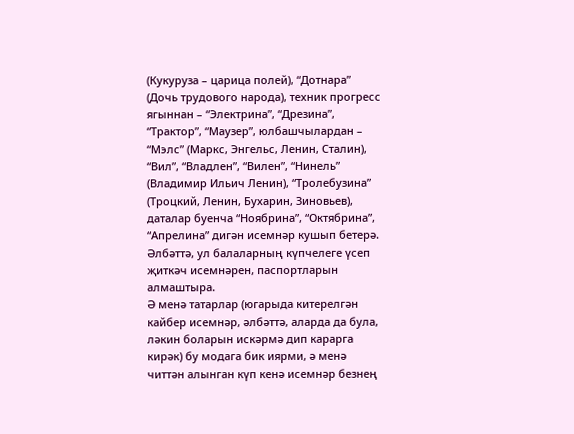(Кукуруза – царица полей), “Дотнара” (Дочь трудового народа), техник прогресс ягыннан – “Электрина”, “Дрезина”, “Трактор”, “Маузер”, юлбашчылардан – “Мэлс” (Маркс, Энгельс, Ленин, Сталин), “Вил”, “Владлен”, “Вилен”, “Нинель” (Владимир Ильич Ленин), “Тролебузина” (Троцкий, Ленин, Бухарин, Зиновьев), даталар буенча “Ноябрина”, “Октябрина”, “Апрелина” дигән исемнәр кушып бетерә. Әлбәттә, ул балаларның күпчелеге үсеп җиткәч исемнәрен, паспортларын алмаштыра.
Ә менә татарлар (югарыда китерелгән кайбер исемнәр, әлбәттә, аларда да була, ләкин боларын искәрмә дип карарга кирәк) бу модага бик иярми, ә менә читтән алынган күп кенә исемнәр безнең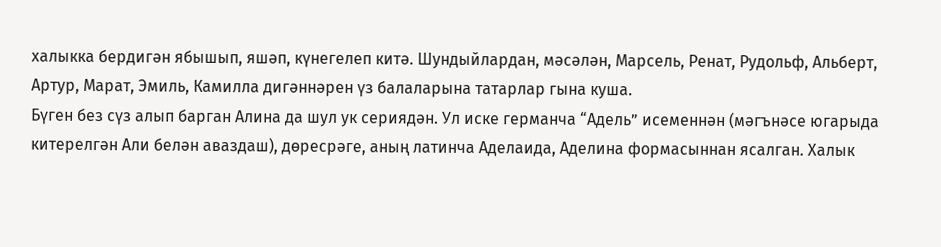халыкка бердигән ябышып, яшәп, күнегелеп китә. Шундыйлардан, мәсәлән, Марсель, Ренат, Рудольф, Альберт, Артур, Марат, Эмиль, Камилла дигәннәрен үз балаларына татарлар гына куша.
Бүген без сүз алып барган Алина да шул ук сериядән. Ул иске германча “Адель” исеменнән (мәгънәсе югарыда китерелгән Али белән аваздаш), дөресрәге, аның латинча Аделаида, Аделина формасыннан ясалган. Халык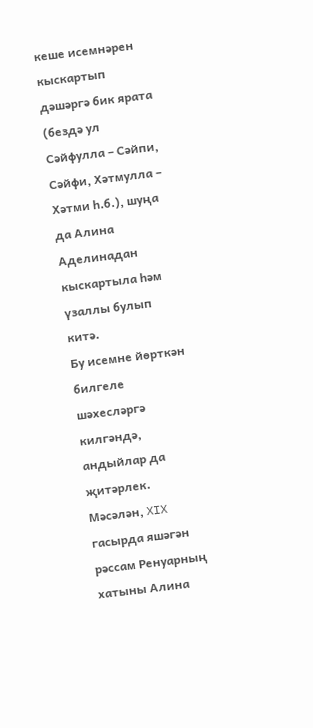кеше исемнәрен кыскартып дәшәргә бик ярата (бездә ул Сәйфулла – Сәйпи, Сәйфи, Хәтмулла – Хәтми һ.б.), шуңа да Алина Аделинадан кыскартыла һәм үзаллы булып китә.
Бу исемне йөрткән билгеле шәхесләргә килгәндә, андыйлар да җитәрлек. Мәсәлән, XIX гасырда яшәгән рәссам Ренуарның хатыны Алина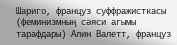Шариго, француз суффражисткасы (феминизмның сәяси агымы тарафдары) Алин Валетт, француз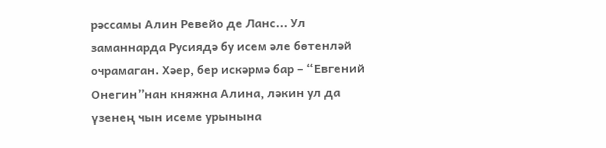рәссамы Алин Ревейо де Ланс... Ул заманнарда Русиядә бу исем әле бөтенләй очрамаган. Хәер, бер искәрмә бар – “Евгений Онегин”нан княжна Алина, ләкин ул да үзенең чын исеме урынына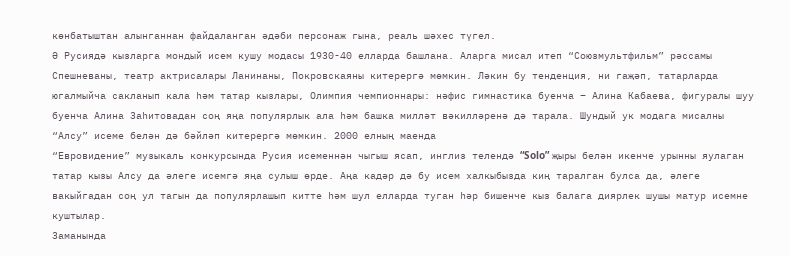көнбатыштан алынганнан файдаланган әдәби персонаж гына, реаль шәхес түгел.
Ә Русиядә кызларга мондый исем кушу модасы 1930-40 елларда башлана. Аларга мисал итеп “Союзмультфильм” рәссамы Спешневаны, театр актрисалары Ланинаны, Покровскаяны китерергә мөмкин. Ләкин бу тенденция, ни гаҗәп, татарларда югалмыйча сакланып кала һәм татар кызлары, Олимпия чемпионнары: нәфис гимнастика буенча – Алина Кабаева, фигуралы шуу буенча Алина Заһитовадан соң яңа популярлык ала һәм башка милләт вәкилләренә дә тарала. Шундый ук модага мисалны “Алсу” исеме белән дә бәйләп китерергә мөмкин. 2000 елның маенда
“Евровидение” музыкаль конкурсында Русия исеменнән чыгыш ясап, инглиз телендә “Solo” җыры белән икенче урынны яулаган татар кызы Алсу да әлеге исемгә яңа сулыш өрде. Аңа кадәр дә бу исем халкыбызда киң таралган булса да, әлеге вакыйгадан соң ул тагын да популярлашып китте һәм шул елларда туган һәр бишенче кыз балага диярлек шушы матур исемне куштылар.
Заманында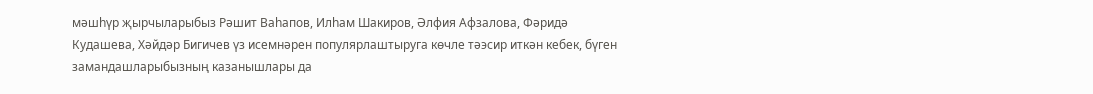мәшһүр җырчыларыбыз Рәшит Ваһапов, Илһам Шакиров, Әлфия Афзалова, Фәридә Кудашева, Хәйдәр Бигичев үз исемнәрен популярлаштыруга көчле тәэсир иткән кебек, бүген замандашларыбызның казанышлары да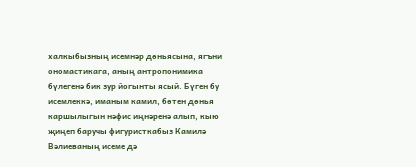халкыбызның исемнәр дөньясына, ягъни ономастикага, аның антропонимика бүлегенә бик зур йогынты ясый. Бүген бу исемлеккә, иманым камил, бөтен дөнья каршылыгын нәфис иңнәренә алып, кыю җиңеп баручы фигуристкабыз Камилә Вәлиеваның исеме дә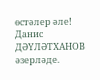өстәлер әле!
Данис ДӘҮЛӘТХАНОВ әзерләде.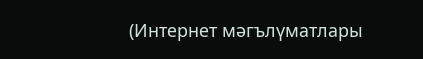(Интернет мәгълүматлары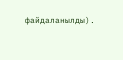файдаланылды).